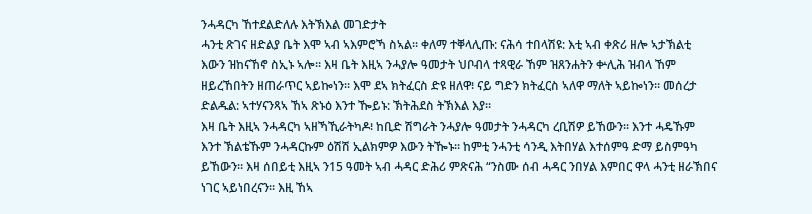ንሓዳርካ ኸተደልድለሉ እትኽእል መገድታት
ሓንቲ ጽገና ዘድልያ ቤት እሞ ኣብ ኣእምሮኻ ስኣል። ቀለማ ተቐላሊጡ: ናሕሳ ተበላሽዩ: እቲ ኣብ ቀጽሪ ዘሎ ኣታኽልቲ እውን ዝከናኸኖ ስኢኑ ኣሎ። እዛ ቤት እዚኣ ንሓያሎ ዓመታት ህቦብላ ተጻዊራ ኸም ዝጸንሐትን ቍሊሕ ዝብላ ኸም ዘይረኸበትን ዘጠራጥር ኣይኰነን። እሞ ደኣ ክትፈርስ ድዩ ዘለዋ፧ ናይ ግድን ክትፈርስ ኣለዋ ማለት ኣይኰነን። መሰረታ ድልዱል: ኣተሃናንጻኣ ኸኣ ጽኑዕ እንተ ዀይኑ: ኽትሕደስ ትኽእል እያ።
እዛ ቤት እዚኣ ንሓዳርካ ኣዘኻኺራትካዶ፧ ከቢድ ሽግራት ንሓያሎ ዓመታት ንሓዳርካ ረቢሽዎ ይኸውን። እንተ ሓዴኹም እንተ ኽልቴኹም ንሓዳርኩም ዕሽሽ ኢልክምዎ እውን ትዀኑ። ከምቲ ንሓንቲ ሳንዲ እትበሃል እተሰምዓ ድማ ይስምዓካ ይኸውን። እዛ ሰበይቲ እዚኣ ን15 ዓመት ኣብ ሓዳር ድሕሪ ምጽናሕ “ንስሙ ሰብ ሓዳር ንበሃል እምበር ዋላ ሓንቲ ዘራኽበና ነገር ኣይነበረናን። እዚ ኸኣ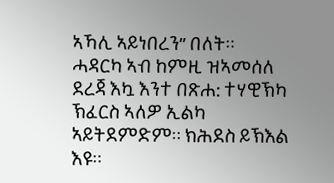ኣኻሊ ኣይነበረን” በለት።
ሓዳርካ ኣብ ከምዚ ዝኣመሰለ ደረጃ እኳ እንተ በጽሐ: ተሃዊኽካ ኽፈርስ ኣለዎ ኢልካ ኣይትደምድም። ክሕደስ ይኽእል እዩ።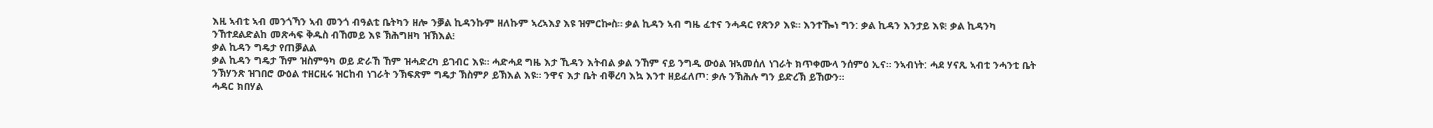እዚ ኣብቲ ኣብ መንጎኻን ኣብ መንጎ ብዓልቲ ቤትካን ዘሎ ንቓል ኪዳንኩም ዘለኩም ኣረኣእያ እዩ ዝምርኰስ። ቃል ኪዳን ኣብ ግዜ ፈተና ንሓዳር የጽንዖ እዩ። እንተዀነ ግን: ቃል ኪዳን እንታይ እዩ፧ ቃል ኪዳንካ ንኸተደልድልከ መጽሓፍ ቅዱስ ብኸመይ እዩ ኽሕግዘካ ዝኽእል፧
ቃል ኪዳን ግዴታ የጠቓልል
ቃል ኪዳን ግዴታ ኸም ዝስምዓካ ወይ ድራኸ ኸም ዝሓድረካ ይገብር እዩ። ሓድሓደ ግዜ እታ ኺዳን እትብል ቃል ንኸም ናይ ንግዲ ውዕል ዝኣመሰለ ነገራት ክጥቀሙላ ንሰምዕ ኢና። ንኣብነት: ሓደ ሃናጺ ኣብቲ ንሓንቲ ቤት ንኽሃንጽ ዝገበሮ ውዕል ተዘርዚሩ ዝርከብ ነገራት ንኽፍጽም ግዴታ ኽስምዖ ይኽእል እዩ። ንዋና እታ ቤት ብቐረባ እኳ እንተ ዘይፈለጦ: ቃሉ ንኽሕሉ ግን ይድረኽ ይኸውን።
ሓዳር ክበሃል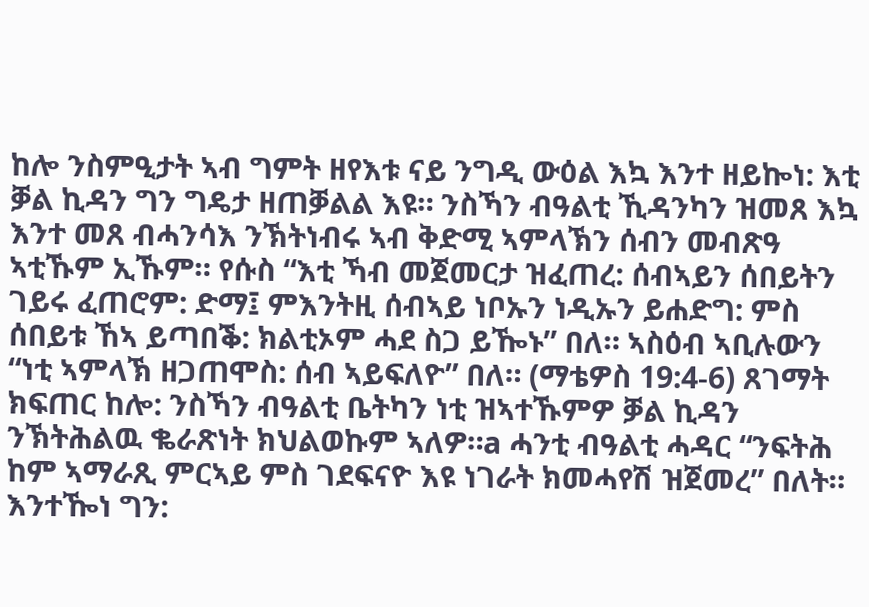ከሎ ንስምዒታት ኣብ ግምት ዘየእቱ ናይ ንግዲ ውዕል እኳ እንተ ዘይኰነ: እቲ ቓል ኪዳን ግን ግዴታ ዘጠቓልል እዩ። ንስኻን ብዓልቲ ኺዳንካን ዝመጸ እኳ እንተ መጸ ብሓንሳእ ንኽትነብሩ ኣብ ቅድሚ ኣምላኽን ሰብን መብጽዓ ኣቲኹም ኢኹም። የሱስ “እቲ ኻብ መጀመርታ ዝፈጠረ: ሰብኣይን ሰበይትን ገይሩ ፈጠሮም: ድማ፤ ምእንትዚ ሰብኣይ ነቦኡን ነዲኡን ይሐድግ: ምስ ሰበይቱ ኸኣ ይጣበቕ: ክልቲኦም ሓደ ስጋ ይዀኑ” በለ። ኣስዕብ ኣቢሉውን “ነቲ ኣምላኽ ዘጋጠሞስ: ሰብ ኣይፍለዮ” በለ። (ማቴዎስ 19:4-6) ጸገማት ክፍጠር ከሎ: ንስኻን ብዓልቲ ቤትካን ነቲ ዝኣተኹምዎ ቓል ኪዳን ንኽትሕልዉ ቈራጽነት ክህልወኩም ኣለዎ።a ሓንቲ ብዓልቲ ሓዳር “ንፍትሕ ከም ኣማራጺ ምርኣይ ምስ ገደፍናዮ እዩ ነገራት ክመሓየሽ ዝጀመረ” በለት።
እንተዀነ ግን: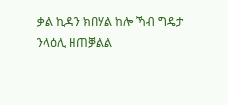ቃል ኪዳን ክበሃል ከሎ ኻብ ግዴታ ንላዕሊ ዘጠቓልል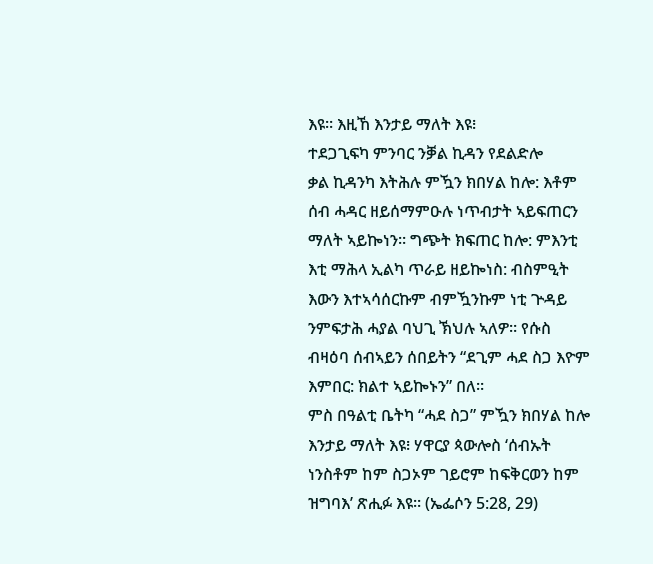እዩ። እዚኸ እንታይ ማለት እዩ፧
ተደጋጊፍካ ምንባር ንቓል ኪዳን የደልድሎ
ቃል ኪዳንካ እትሕሉ ምዃን ክበሃል ከሎ: እቶም ሰብ ሓዳር ዘይሰማምዑሉ ነጥብታት ኣይፍጠርን ማለት ኣይኰነን። ግጭት ክፍጠር ከሎ: ምእንቲ እቲ ማሕላ ኢልካ ጥራይ ዘይኰነስ: ብስምዒት እውን እተኣሳሰርኩም ብምዃንኩም ነቲ ጕዳይ ንምፍታሕ ሓያል ባህጊ ኽህሉ ኣለዎ። የሱስ ብዛዕባ ሰብኣይን ሰበይትን “ደጊም ሓደ ስጋ እዮም እምበር: ክልተ ኣይኰኑን” በለ።
ምስ በዓልቲ ቤትካ “ሓደ ስጋ” ምዃን ክበሃል ከሎ እንታይ ማለት እዩ፧ ሃዋርያ ጳውሎስ ‘ሰብኡት ነንስቶም ከም ስጋኦም ገይሮም ከፍቅርወን ከም ዝግባእ’ ጽሒፉ እዩ። (ኤፌሶን 5:28, 29)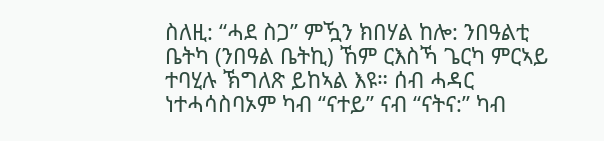ስለዚ: “ሓደ ስጋ” ምዃን ክበሃል ከሎ: ንበዓልቲ ቤትካ (ንበዓል ቤትኪ) ኸም ርእስኻ ጌርካ ምርኣይ ተባሂሉ ኽግለጽ ይከኣል እዩ። ሰብ ሓዳር ነተሓሳስባኦም ካብ “ናተይ” ናብ “ናትና:” ካብ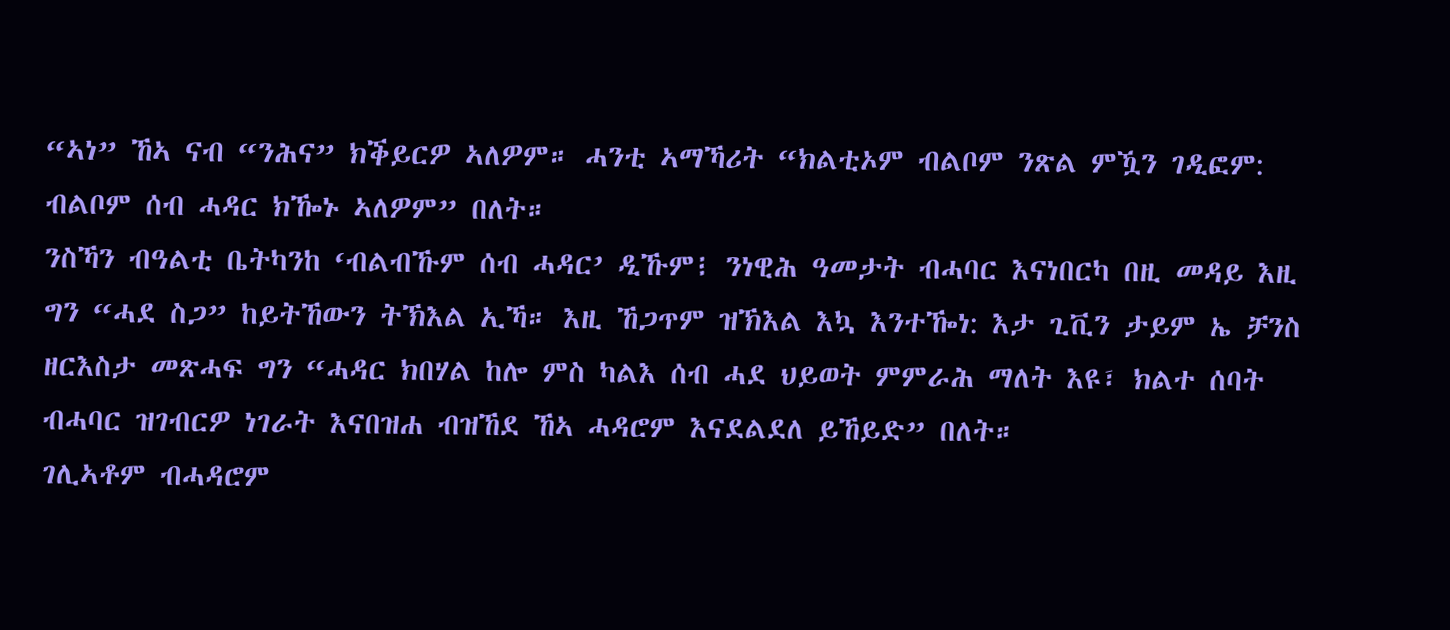“ኣነ” ኸኣ ናብ “ንሕና” ክቕይርዎ ኣለዎም። ሓንቲ ኣማኻሪት “ክልቲኦም ብልቦም ንጽል ምዃን ገዲፎም: ብልቦም ሰብ ሓዳር ክዀኑ ኣለዎም” በለት።
ንስኻን ብዓልቲ ቤትካንከ ‘ብልብኹም ሰብ ሓዳር’ ዲኹም፧ ንነዊሕ ዓመታት ብሓባር እናነበርካ በዚ መዳይ እዚ ግን “ሓደ ስጋ” ከይትኸውን ትኽእል ኢኻ። እዚ ኸጋጥም ዝኽእል እኳ እንተዀነ: እታ ጊቪን ታይም ኤ ቻንስ ዘርእስታ መጽሓፍ ግን “ሓዳር ክበሃል ከሎ ምስ ካልእ ሰብ ሓደ ህይወት ምምራሕ ማለት እዩ፣ ክልተ ሰባት ብሓባር ዝገብርዎ ነገራት እናበዝሐ ብዝኸደ ኸኣ ሓዳሮም እናደልደለ ይኸይድ” በለት።
ገሊኣቶም ብሓዳሮም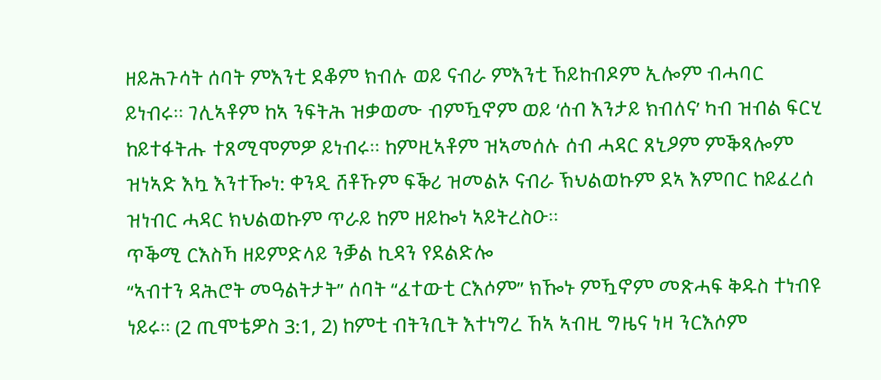ዘይሕጉሳት ሰባት ምእንቲ ደቆም ክብሉ ወይ ናብራ ምእንቲ ኸይከብዶም ኢሎም ብሓባር ይነብሩ። ገሊኣቶም ከኣ ንፍትሕ ዝቃወሙ ብምዃኖም ወይ ‘ሰብ እንታይ ክብለና’ ካብ ዝብል ፍርሂ ከይተፋትሑ ተጸሚሞምዎ ይነብሩ። ከምዚኣቶም ዝኣመሰሉ ሰብ ሓዳር ጸኒዖም ምቕጻሎም ዝነኣድ እኳ እንተዀነ: ቀንዲ ሸቶኹም ፍቕሪ ዝመልኦ ናብራ ኽህልወኩም ደኣ እምበር ከይፈረሰ ዝነብር ሓዳር ክህልወኩም ጥራይ ከም ዘይኰነ ኣይትረስዑ።
ጥቕሚ ርእስኻ ዘይምድላይ ንቓል ኪዳን የደልድሎ
“ኣብተን ዳሕሮት መዓልትታት” ሰባት “ፈተውቲ ርእሶም” ክዀኑ ምዃኖም መጽሓፍ ቅዱስ ተነብዩ ነይሩ። (2 ጢሞቴዎስ 3:1, 2) ከምቲ ብትንቢት እተነግረ ኸኣ ኣብዚ ግዜና ነዛ ንርእሶም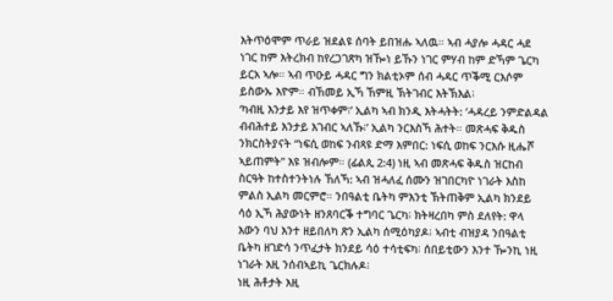እትጥዕሞም ጥራይ ዝደልዩ ሰባት ይበዝሑ ኣለዉ። ኣብ ሓያሎ ሓዳር ሓደ ነገር ከም እትረክብ ከየረጋገጽካ ዝዀነ ይኹን ነገር ምሃብ ከም ድኻም ጌርካ ይርአ ኣሎ። ኣብ ጥዑይ ሓዳር ግን ክልቲኦም ሰብ ሓዳር ጥቕሚ ርእሶም ይስውኡ እዮም። ብኸመይ ኢኻ ኸምዚ ኽትገብር እትኽእል፧
‘ካብዚ እንታይ እየ ዝጥቀም፧’ ኢልካ ኣብ ክንዲ እትሓትት: ‘ሓዳረይ ንምድልዳል ብብሕተይ እንታይ እገብር ኣለኹ፧’ ኢልካ ንርእስኻ ሕተት። መጽሓፍ ቅዱስ ንክርስትያናት “ነፍሲ ወከፍ ንብጻዩ ድማ እምበር: ነፍሲ ወከፍ ንርእሱ ዚሔሾ ኣይጠምት” እዩ ዝብሎም። (ፊልጲ 2:4) ነዚ ኣብ መጽሓፍ ቅዱስ ዝርከብ ስርዓት ከተስተንትነሉ ኸለኻ: ኣብ ዝሓለፈ ሰሙን ዝገበርካዮ ነገራት እስከ ምልስ ኢልካ መርምሮ። ንበዓልቲ ቤትካ ምእንቲ ኽትጠቅም ኢልካ ክንደይ ሳዕ ኢኻ ሕያውነት ዘንጸባርቕ ተግባር ጌርካ፧ ክትዛረበካ ምስ ደለየት: ዋላ እውን ባህ እንተ ዘይበለካ ጽን ኢልካ ሰሚዕካያዶ፧ ኣብቲ ብዝያዳ ንበዓልቲ ቤትካ ዘገድሳ ንጥፈታት ክንደይ ሳዕ ተሳቲፍካ፧ ሰበይቲውን እንተ ዀንኪ ነዚ ነገራት እዚ ንሰብኣይኪ ጌርክሉዶ፧
ነዚ ሕቶታት እዚ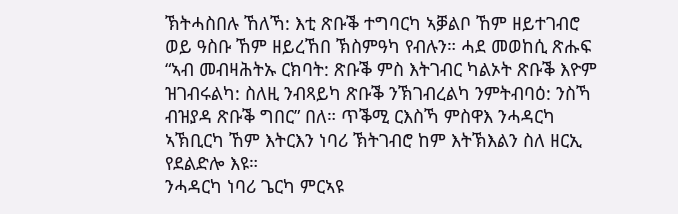ኽትሓስበሉ ኸለኻ: እቲ ጽቡቕ ተግባርካ ኣቓልቦ ኸም ዘይተገብሮ ወይ ዓስቡ ኸም ዘይረኸበ ኽስምዓካ የብሉን። ሓደ መወከሲ ጽሑፍ “ኣብ መብዛሕትኡ ርክባት: ጽቡቕ ምስ እትገብር ካልኦት ጽቡቕ እዮም ዝገብሩልካ: ስለዚ ንብጻይካ ጽቡቕ ንኽገብረልካ ንምትብባዕ: ንስኻ ብዝያዳ ጽቡቕ ግበር” በለ። ጥቕሚ ርእስኻ ምስዋእ ንሓዳርካ ኣኽቢርካ ኸም እትርእን ነባሪ ኽትገብሮ ከም እትኽእልን ስለ ዘርኢ የደልድሎ እዩ።
ንሓዳርካ ነባሪ ጌርካ ምርኣዩ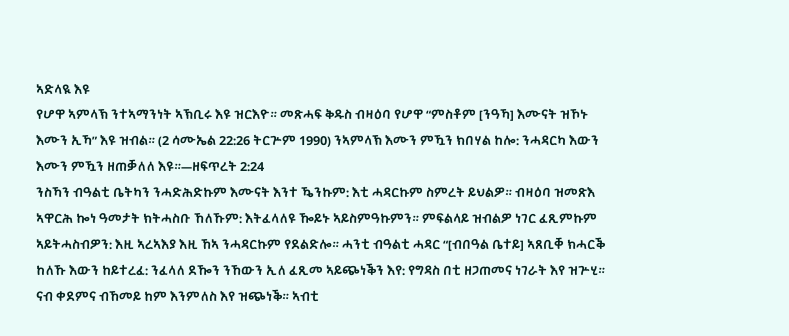ኣድላዪ እዩ
የሆዋ ኣምላኽ ንተኣማንነት ኣኽቢሩ እዩ ዝርእዮ። መጽሓፍ ቅዱስ ብዛዕባ የሆዋ “ምስቶም [ንዓኻ] እሙናት ዝኾኑ እሙን ኢኻ” እዩ ዝብል። (2 ሳሙኤል 22:26 ትርጕም 1990) ንኣምላኽ እሙን ምዃን ክበሃል ከሎ: ንሓዳርካ እውን እሙን ምዃን ዘጠቓለለ እዩ።—ዘፍጥረት 2:24
ንስኻን ብዓልቲ ቤትካን ንሓድሕድኩም እሙናት እንተ ዄንኩም: እቲ ሓዳርኩም ስምረት ይህልዎ። ብዛዕባ ዝመጽእ ኣዋርሕ ኰነ ዓመታት ክትሓስቡ ኸለኹም: እትፈላለዩ ዀይኑ ኣይስምዓኩምን። ምፍልላይ ዝብልዎ ነገር ፈጺምኩም ኣይትሓስብዎን: እዚ ኣረኣእያ እዚ ኸኣ ንሓዳርኩም የደልድሎ። ሓንቲ ብዓልቲ ሓዳር “[ብበዓል ቤተይ] ኣጸቢቐ ክሓርቕ ከለኹ እውን ከይተረፈ: ንፈላለ ደዀን ንኸውን ኢለ ፈጺመ ኣይጭነቕን እየ: የግዳስ በቲ ዘጋጠመና ነገራት እየ ዝጕሂ። ናብ ቀደምና ብኸመይ ከም እንምለስ እየ ዝጭነቕ። ኣብቲ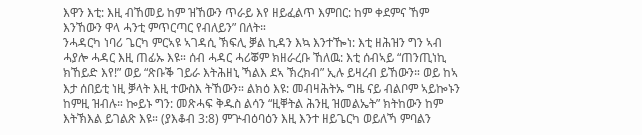እዋን እቲ: እዚ ብኸመይ ከም ዝኸውን ጥራይ እየ ዘይፈልጥ እምበር: ከም ቀደምና ኸም እንኸውን ዋላ ሓንቲ ምጥርጣር የብለይን” በለት።
ንሓዳርካ ነባሪ ጌርካ ምርኣዩ ኣገዳሲ ኽፍሊ ቓል ኪዳን እኳ እንተዀነ: እቲ ዘሕዝን ግን ኣብ ሓያሎ ሓዳር እዚ ጠፊኡ እዩ። ሰብ ሓዳር ሓሪቖም ክዘራረቡ ኸለዉ: እቲ ሰብኣይ “ጠንጢነኪ ክኸይድ እየ!” ወይ “ጽቡቕ ገይራ እትሕዘኒ ኻልእ ደኣ ኽረክብ” ኢሉ ይዛረብ ይኸውን። ወይ ከኣ እታ ሰበይቲ ነዚ ቓላት እዚ ተውስእ ትኸውን። ልክዕ እዩ: መብዛሕትኡ ግዜ ናይ ብልቦም ኣይኰኑን ከምዚ ዝብሉ። ኰይኑ ግን: መጽሓፍ ቅዱስ ልሳን “ዚቐትል ሕንዚ ዝመልኤት” ክትከውን ከም እትኽእል ይገልጽ እዩ። (ያእቆብ 3:8) ምጕብዕባዕን እዚ እንተ ዘይጌርካ ወይለኻ ምባልን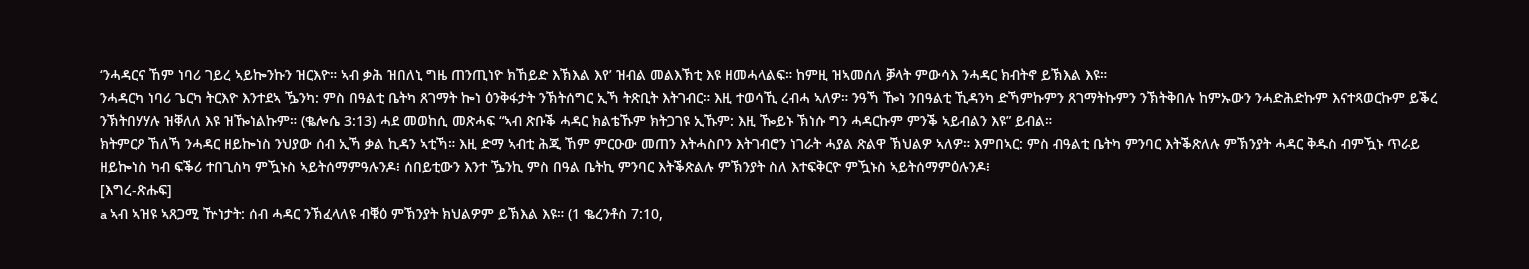‘ንሓዳርና ኸም ነባሪ ገይረ ኣይኰንኩን ዝርእዮ። ኣብ ቃሕ ዝበለኒ ግዜ ጠንጢነዮ ክኸይድ እኽእል እየ’ ዝብል መልእኽቲ እዩ ዘመሓላልፍ። ከምዚ ዝኣመሰለ ቓላት ምውሳእ ንሓዳር ክብትኖ ይኽእል እዩ።
ንሓዳርካ ነባሪ ጌርካ ትርእዮ እንተደኣ ዄንካ: ምስ በዓልቲ ቤትካ ጸገማት ኰነ ዕንቅፋታት ንኽትሰግር ኢኻ ትጽቢት እትገብር። እዚ ተወሳኺ ረብሓ ኣለዎ። ንዓኻ ዀነ ንበዓልቲ ኺዳንካ ድኻምኩምን ጸገማትኩምን ንኽትቅበሉ ከምኡውን ንሓድሕድኩም እናተጻወርኩም ይቕረ ንኽትበሃሃሉ ዝቐለለ እዩ ዝዀነልኩም። (ቈሎሴ 3:13) ሓደ መወከሲ መጽሓፍ “ኣብ ጽቡቕ ሓዳር ክልቴኹም ክትጋገዩ ኢኹም: እዚ ዀይኑ ኽነሱ ግን ሓዳርኩም ምንቕ ኣይብልን እዩ” ይብል።
ክትምርዖ ኸለኻ ንሓዳር ዘይኰነስ ንህያው ሰብ ኢኻ ቃል ኪዳን ኣቲኻ። እዚ ድማ ኣብቲ ሕጂ ኸም ምርዑው መጠን እትሓስቦን እትገብሮን ነገራት ሓያል ጽልዋ ኽህልዎ ኣለዎ። እምበኣር: ምስ ብዓልቲ ቤትካ ምንባር እትቕጽለሉ ምኽንያት ሓዳር ቅዱስ ብምዃኑ ጥራይ ዘይኰነስ ካብ ፍቕሪ ተበጊስካ ምዃኑስ ኣይትሰማምዓሉንዶ፧ ሰበይቲውን እንተ ዄንኪ ምስ በዓል ቤትኪ ምንባር እትቕጽልሉ ምኽንያት ስለ እተፍቅርዮ ምዃኑስ ኣይትሰማምዕሉንዶ፧
[እግረ-ጽሑፍ]
a ኣብ ኣዝዩ ኣጸጋሚ ዅነታት: ሰብ ሓዳር ንኽፈላለዩ ብቑዕ ምኽንያት ክህልዎም ይኽእል እዩ። (1 ቈረንቶስ 7:10,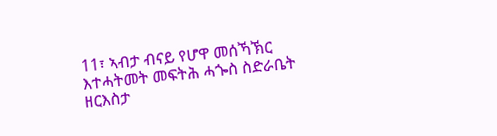11፣ ኣብታ ብናይ የሆዋ መሰኻኽር እተሓትመት መፍትሕ ሓጐስ ስድራቤት ዘርእስታ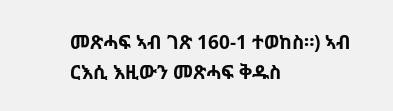መጽሓፍ ኣብ ገጽ 160-1 ተወከስ።) ኣብ ርእሲ እዚውን መጽሓፍ ቅዱስ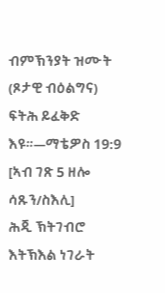ብምኽንያት ዝሙት (ጾታዊ ብዕልግና) ፍትሕ ይፈቅድ እዩ።—ማቴዎስ 19:9
[ኣብ ገጽ 5 ዘሎ ሳጹን/ስእሊ]
ሕጂ ኽትገብሮ እትኽእል ነገራት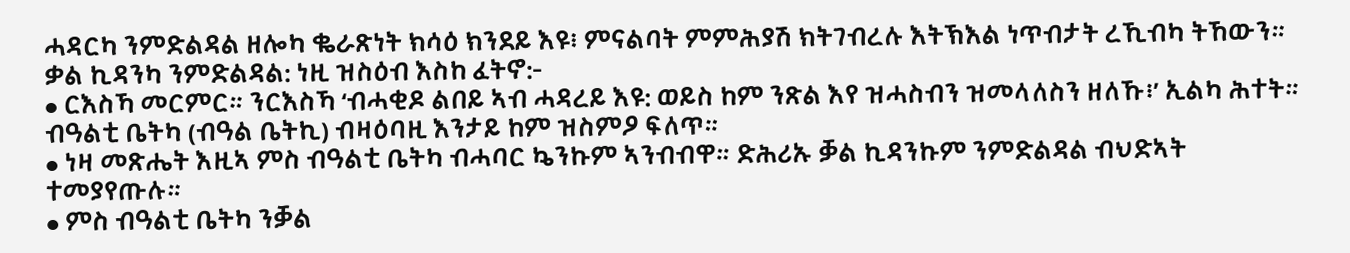ሓዳርካ ንምድልዳል ዘሎካ ቈራጽነት ክሳዕ ክንደይ እዩ፧ ምናልባት ምምሕያሽ ክትገብረሉ እትኽእል ነጥብታት ረኺብካ ትኸውን። ቃል ኪዳንካ ንምድልዳል: ነዚ ዝስዕብ እስከ ፈትኖ:-
● ርእስኻ መርምር። ንርእስኻ ‘ብሓቂዶ ልበይ ኣብ ሓዳረይ እዩ: ወይስ ከም ንጽል እየ ዝሓስብን ዝመላለስን ዘለኹ፧’ ኢልካ ሕተት። ብዓልቲ ቤትካ (ብዓል ቤትኪ) ብዛዕባዚ እንታይ ከም ዝስምዖ ፍለጥ።
● ነዛ መጽሔት እዚኣ ምስ ብዓልቲ ቤትካ ብሓባር ኴንኩም ኣንብብዋ። ድሕሪኡ ቓል ኪዳንኩም ንምድልዳል ብህድኣት ተመያየጡሉ።
● ምስ ብዓልቲ ቤትካ ንቓል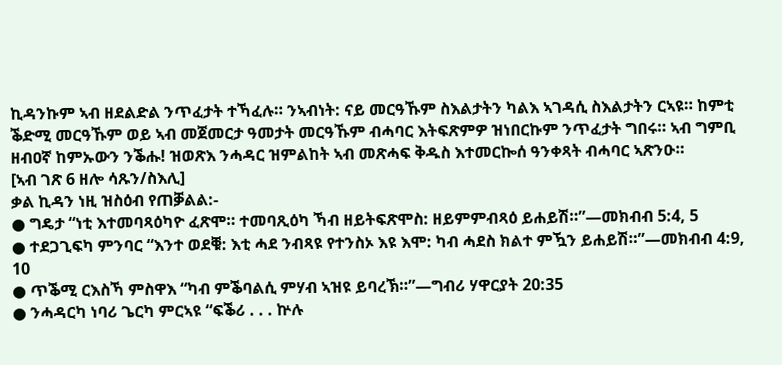ኪዳንኩም ኣብ ዘደልድል ንጥፈታት ተኻፈሉ። ንኣብነት: ናይ መርዓኹም ስእልታትን ካልእ ኣገዳሲ ስእልታትን ርኣዩ። ከምቲ ቕድሚ መርዓኹም ወይ ኣብ መጀመርታ ዓመታት መርዓኹም ብሓባር እትፍጽምዎ ዝነበርኩም ንጥፈታት ግበሩ። ኣብ ግምቢ ዘብዐኛ ከምኡውን ንቕሑ! ዝወጽእ ንሓዳር ዝምልከት ኣብ መጽሓፍ ቅዱስ እተመርኰሰ ዓንቀጻት ብሓባር ኣጽንዑ።
[ኣብ ገጽ 6 ዘሎ ሳጹን/ስእሊ]
ቃል ኪዳን ነዚ ዝስዕብ የጠቓልል:-
● ግዴታ “ነቲ እተመባጻዕካዮ ፈጽሞ። ተመባጺዕካ ኻብ ዘይትፍጽሞስ: ዘይምምብጻዕ ይሐይሽ።”—መክብብ 5:4, 5
● ተደጋጊፍካ ምንባር “እንተ ወደቑ: እቲ ሓደ ንብጻዩ የተንስኦ እዩ እሞ: ካብ ሓደስ ክልተ ምዃን ይሐይሽ።”—መክብብ 4:9, 10
● ጥቕሚ ርእስኻ ምስዋእ “ካብ ምቕባልሲ ምሃብ ኣዝዩ ይባረኽ።”—ግብሪ ሃዋርያት 20:35
● ንሓዳርካ ነባሪ ጌርካ ምርኣዩ “ፍቕሪ . . . ኵሉ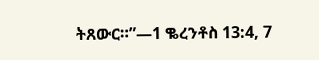ትጸውር።”—1 ቈረንቶስ 13:4, 7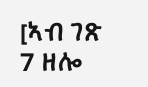[ኣብ ገጽ 7 ዘሎ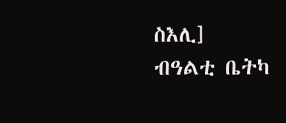ስእሊ]
ብዓልቲ ቤትካ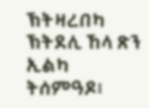ኽትዛረበካ ኽትደሊ ኸላ ጽን ኢልካ ትሰምዓዶ፧